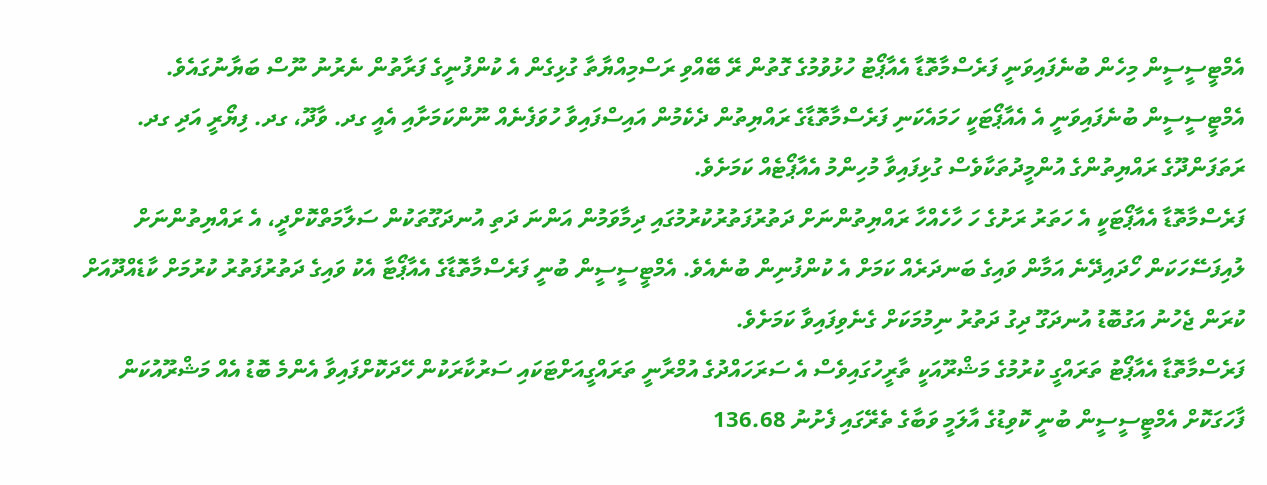އެމްޓީސީސީން މިހެން ބުނެފައިވަނީ ފަރެސްމާތޮޑާ އެއާޕޯޓު ހުޅުވުމުގެ ގޮތުން ރޭ ބޭއްވި ރަސްމިއްޔާތާ ގުޅިގެން އެ ކުންފުނީގެ ފަރާތުން ނެރުނު ނޫސް ބަޔާނުގައެވެ.
އެމްޓީސީސީން ބުނެފައިވަނީ އެ އެއާޕޯޓަކީ ހަމައެކަނި ފަރެސްމާތޮޑާގެ ރައްޔިތުން ދެކެމުން އައިސްފައިވާ ހުވަފެނެއް ނޫންކަމަށާއި އެއީ ގދ. ވާދޫ، ގދ. ފިޔޯރީ އަދި ގދ. ރަތަފަންދޫގެ ރައްޔިތުންގެ އުންމީދުތަކާވެސް ގުޅިފައިވާ މުހިންމު އެއާޕޯޓެއް ކަމަށެވެ.
ފަރެސްމާތޮޑާ އެއާޕޯޓަކީ އެ ހަތަރު ރަށުގެ ހަ ހާހެއްހާ ރައްޔިތުންނަށް ދަތުރުފަތުރުކުރުމުގައި ދިމާވަމުން އަންނަ ދަތި އުނދަގޫތަކުން ސަލާމަތްކޮށްދީ، އެ ރައްޔިތުންނަށް ލުއިފަސޭހަކަން ހޯދައިދޭނެ އަމާން ވައިގެ ބަނދަރެއް ކަމަށް އެ ކުންފުނިން ބުނެއެވެ. އެމްޓީސީސީން ބުނީ ފަރެސްމާތޮޑާގެ އެއާޕޯޓާ އެކު ވައިގެ ދަތުރުފަތުރު ކުރުމަށް ކާޑެއްދޫއަށް ކުރަން ޖެހުނު އަގުބޮޑު އުނދަގޫ ދިގު ދަތުރު ނިމުމަކަށް ގެނެވިފައިވާ ކަމަށެވެ.
ފަރެސްމާތޮޑާ އެއާޕޯޓު ތަރައްގީ ކުރުމުގެ މަޝްރޫއަކީ ތާރީހުގައިވެސް އެ ސަރަހައްދުގެ އުމްރާނީ ތަރައްގީއަށްޓަކައި ސަރުކާރަކުން ހޭދަކޮށްފައިވާ އެންމެ ބޮޑު އެއް މަޝްރޫއުކަން ފާހަގަކޮށް އެމްޓީސީސީން ބުނީ ކޮވިޑުގެ އާލަމީ ވަބާގެ ތެރޭގައި ފެށުނު 136.68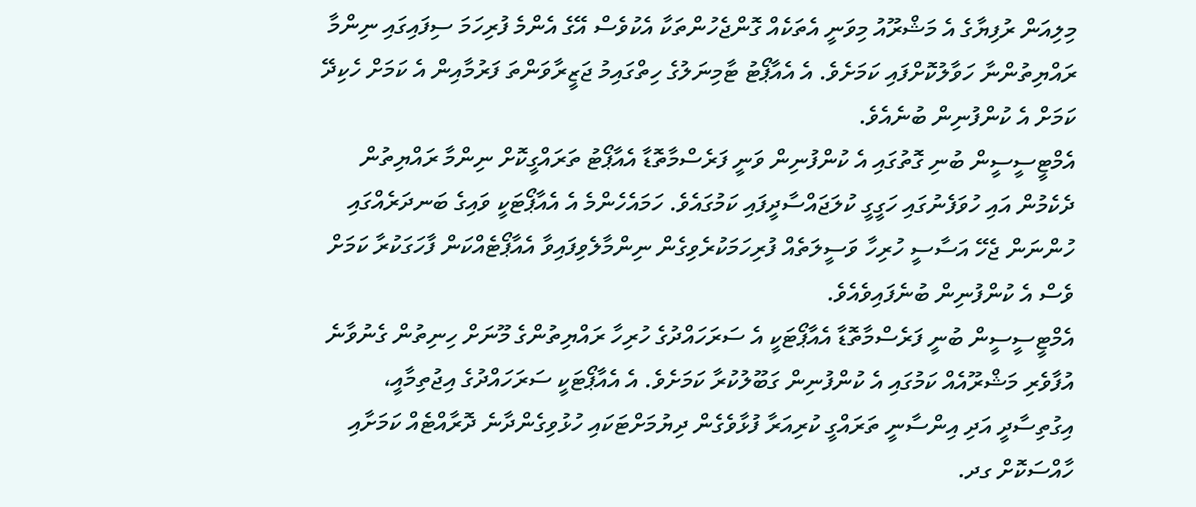މިލިއަން ރުފިޔާގެ އެ މަޝްރޫއު މިވަނީ އެތަކެއް ގޮންޖެހުންތަކާ އެކުވެސް އޭގެ އެންމެ ފުރިހަމަ ސިފައިގައި ނިންމާ ރައްޔިތުންނާ ހަވާލުކޮށްފައި ކަމަށެވެ. އެ އެއާޕޯޓު ޓާމިނަލުގެ ހިތްގައިމު ޖަޒީރާވަންތަ ފަރުމާއިން އެ ކަމަށް ހެކިދޭ ކަމަށް އެ ކުންފުނިން ބުނެއެވެ.
އެމްޓީސީސީން ބުނި ގޮތުގައި އެ ކުންފުނިން ވަނީ ފަރެސްމާތޮޑާ އެއާޕޯޓު ތަރައްގީކޮށް ނިންމާ ރައްޔިތުން ދެކެމުން އައި ހުވަފެނުގައި ހަގީގީ ކުލަޖައްސާދީފައި ކަމުގައެވެ. ހަމައެހެންމެ އެ އެއާޕޯޓަކީ ވައިގެ ބަނދަރެއްގައި ހުންނަން ޖެހޭ އަސާސީ ހުރިހާ ވަސީލަތެއް ފުރިހަމަކުރެވިގެން ނިންމާލެވިފައިވާ އެއާޕޯޓެއްކަން ފާހަގަކުރާ ކަމަށް ވެސް އެ ކުންފުނިން ބުނެފައިވެއެވެ.
އެމްޓީސީސީން ބުނީ ފަރެސްމާތޮޑާ އެއާޕޯޓަކީ އެ ސަރަހައްދުގެ ހުރިހާ ރައްޔިތުންގެ މޫނަށް ހިނިތުން ގެނުވާނެ އުފާވެރި މަޝްރޫއެއް ކަމުގައި އެ ކުންފުނިން ގަބޫލުކުރާ ކަމަށެވެ. އެ އެއާޕޯޓަކީ ސަރަހައްދުގެ އިޖުތިމާއީ، އިގުތިސާދީ އަދި އިންސާނީ ތަރައްގީ ކުރިއަރާ ފުޅާވެގެން ދިޔުމަށްޓަކައި ހުޅުވިގެންދާނެ ދޮރާއްޓެއް ކަމަށާއި ހާއްސަކޮށް ގދ.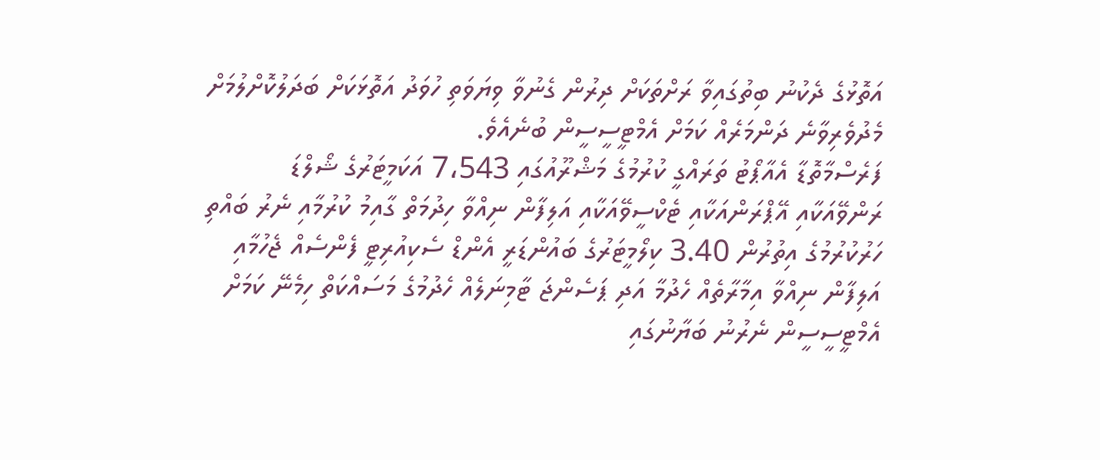އަތޮޅުގެ ދެކުނު ބިތުގައިވާ ރަށްތަކަށް ދިރުން ގެނުވާ ވިޔަވަތި ހުވަދު އަތޮޅަކަށް ބަދަލުކޮށްލުމަށް މެދުވެރިވާނެ ދަންމަރެއް ކަމަށް އެމްޓީސީސީން ބުނެއެވެ.
ފަރެސްމާތޮޑާ އެއާޕޯޓު ތަރައްގީ ކުރުމުގެ މަޝްރޫއުގައި 7،543 އަކަމީޓަރުގެ ޝޯލްޑަ ރަންވޭއަކާއި އޭޕްރަންއަކާއި ޓެކްސީވޭއަކާއި އަލިފާން ނިއްވާ ހިދުމަތް ގާއިމު ކުރުމާއި ނެރު ބައްތި ހަރުކުރުމުގެ އިތުރުން 3.40 ކިލޯމީޓަރުގެ ބައުންޑަރީ އެންޑް ސެކިއުރިޓީ ފެންސެއް ޖެހުމާއި އަލިފާން ނިއްވާ އިމާރާތެއް ހެދުމާ އަދި ޕަސެންޖަ ޓާމިނަލެއް ހެދުމުގެ މަސައްކަތް ހިމެނޭ ކަމަށް އެމްޓީސީސީން ނެރުނު ބަޔާނުގައި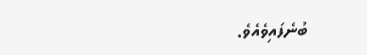ބުނެފައިވެއެވެ.